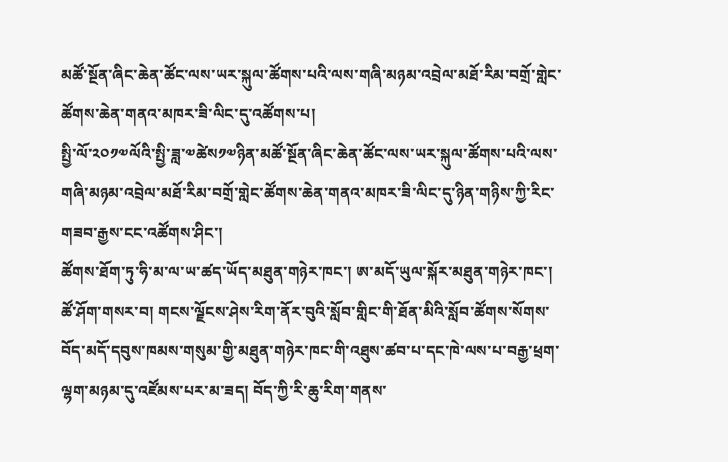མཚོ་སྔོན་ཞིང་ཆེན་ཚོང་ལས་ཡར་སྐུལ་ཚོགས་པའི་ལས་གཞི་མཉམ་འབྲེལ་མཐོ་རིམ་བགྲོ་གླེང་ཚོགས་ཆེན་གནའ་མཁར་ཟི་ལིང་དུ་འཚོགས་པ།
སྤྱི་ལོ་༢༠༡༧ལོའི་སྤྱི་ཟླ་༧ཚེས༡༧ཉིན་མཚོ་སྔོན་ཞིང་ཆེན་ཚོང་ལས་ཡར་སྐུལ་ཚོགས་པའི་ལས་གཞི་མཉམ་འབྲེལ་མཐོ་རིམ་བགྲོ་གླེང་ཚོགས་ཆེན་གནའ་མཁར་ཟི་ལིང་དུ་ཉིན་གཉིས་ཀྱི་རིང་གཟབ་རྒྱས་ངང་འཚོགས་ཤིང་།
ཚོགས་ཐོག་ཏུ་ཧི་མ་ལ་ཡ་ཚད་ཡོད་མཐུན་གཉེར་ཁང་། ཨ་མདོ་ཡུལ་སྐོར་མཐུན་གཉེར་ཁང་། ཚོ་ཤོག་གསར་བ། གངས་ལྗོངས་ཤེས་རིག་ནོར་བུའི་སློབ་གླིང་གི་ཐོན་མིའི་སློབ་ཚོགས་སོགས་བོད་མདོ་དབུས་ཁམས་གསུམ་གྱི་མཐུན་གཉེར་ཁང་གི་འཐུས་ཚབ་པ་དང་ཁེ་ལས་པ་བརྒྱ་ཕྲག་ལྷག་མཉམ་དུ་འཛོམས་པར་མ་ཟད། བོད་ཀྱི་རི་ཆུ་རིག་གནས་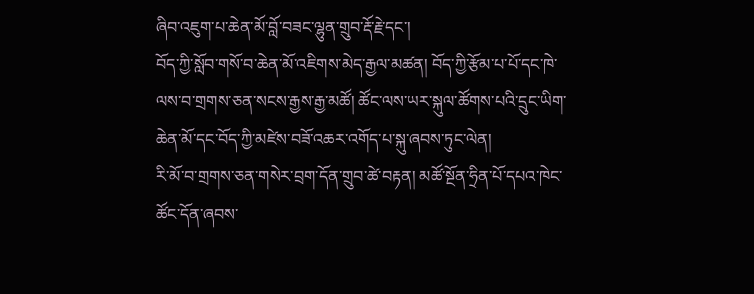ཞིབ་འཇུག་པ་ཆེན་མོ་བློ་བཟང་ལྷུན་གྲུབ་རྡོ་རྗེ་དང་།
བོད་ཀྱི་སློབ་གསོ་བ་ཆེན་མོ་འཇིགས་མེད་རྒྱལ་མཚན། བོད་ཀྱི་རྩོམ་པ་པོ་དང་ཁེ་ལས་བ་གྲགས་ཅན་སངས་རྒྱས་རྒྱ་མཚོ། ཚོང་ལས་ཡར་སྐུལ་ཚོགས་པའི་དྲུང་ཡིག་ཆེན་མོ་དང་བོད་ཀྱི་མཛེས་བཟོ་འཆར་འགོད་པ་སྐུ་ཞབས་ཏུང་ལེན།
རི་མོ་བ་གྲགས་ཅན་གསེར་བྲག་དོན་གྲུབ་ཚེ་བརྟན། མཚོ་སྔོན་ཧྲིན་པོ་དཔའ་ཁེང་ཚོང་དོན་ཞབས་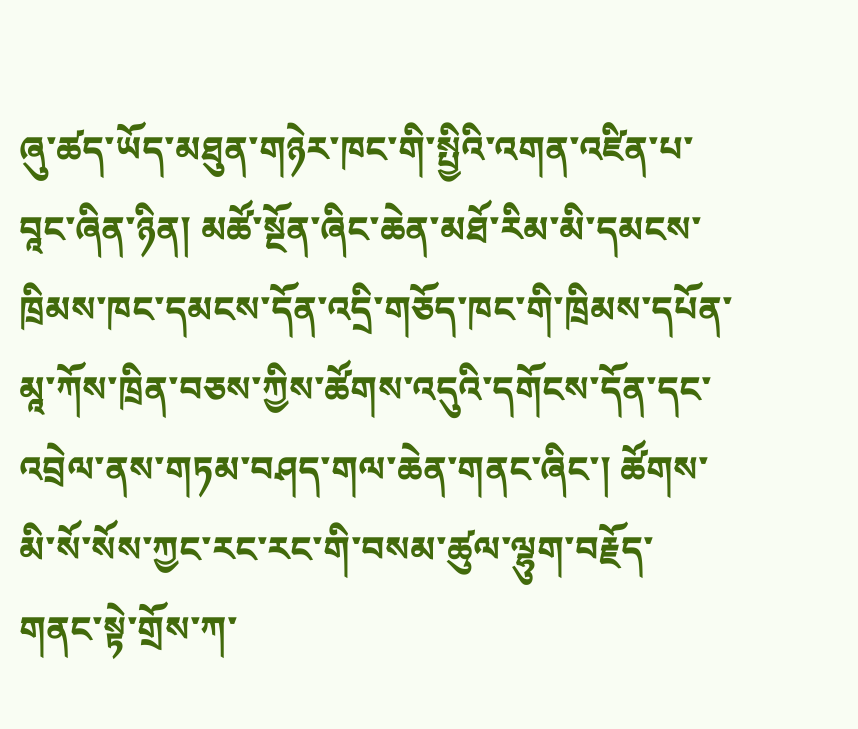ཞུ་ཚད་ཡོད་མཐུན་གཉེར་ཁང་གི་སྤྱིའི་འགན་འཛིན་པ་བཱང་ཞིན་ཉིན། མཚོ་སྔོན་ཞིང་ཆེན་མཐོ་རིམ་མི་དམངས་ཁྲིམས་ཁང་དམངས་དོན་འདྲི་གཅོད་ཁང་གི་ཁྲིམས་དཔོན་མཱ་ཀོས་ཁྲིན་བཅས་ཀྱིས་ཚོགས་འདུའི་དགོངས་དོན་དང་འབྲེལ་ནས་གཏམ་བཤད་གལ་ཆེན་གནང་ཞིང་། ཚོགས་མི་སོ་སོས་ཀྱང་རང་རང་གི་བསམ་ཚུལ་ལྷུག་བརྗོད་གནང་སྟེ་གྲོས་ཀ་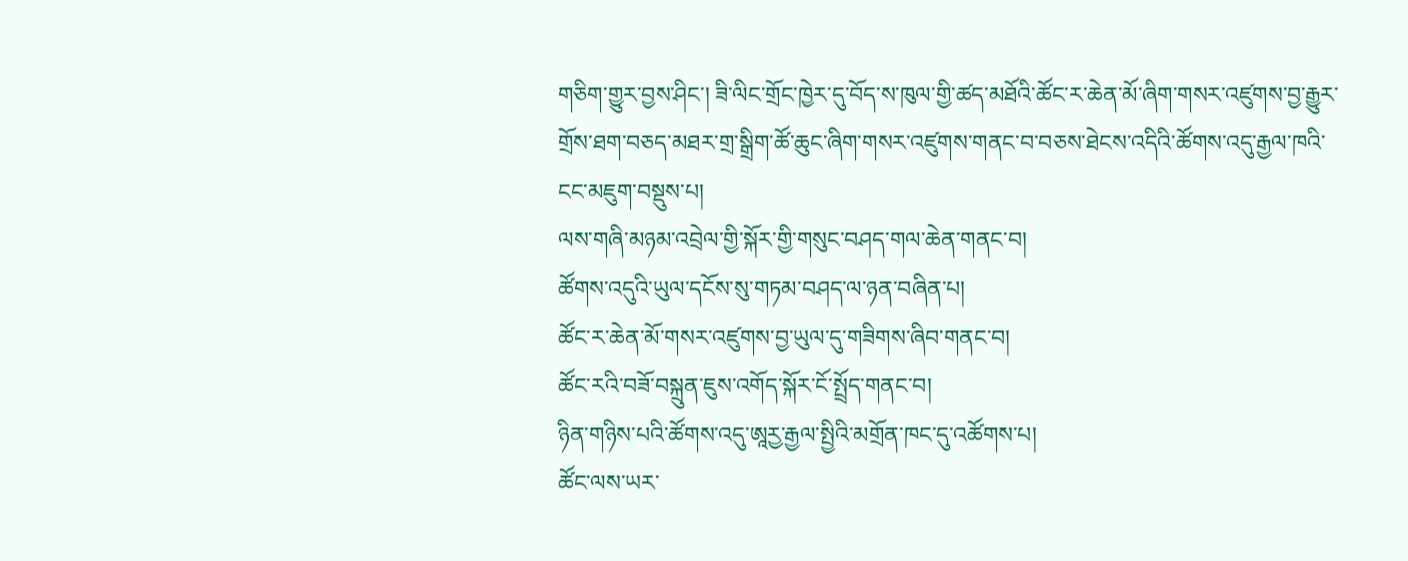གཅིག་གྱུར་བྱས་ཤིང་། ཟི་ལིང་གྲོང་ཁྱེར་དུ་བོད་ས་ཁུལ་གྱི་ཚད་མཐོའི་ཚོང་ར་ཆེན་མོ་ཞིག་གསར་འཛུགས་བྱ་རྒྱུར་གྲོས་ཐག་བཅད་མཐར་གྲ་སྒྲིག་ཚོ་ཆུང་ཞིག་གསར་འཛུགས་གནང་བ་བཅས་ཐེངས་འདིའི་ཚོགས་འདུ་རྒྱལ་ཁའི་ངང་མཇུག་བསྡུས་པ།
ལས་གཞི་མཉམ་འབྲེལ་གྱི་སྐོར་གྱི་གསུང་བཤད་གལ་ཆེན་གནང་བ།
ཚོགས་འདུའི་ཡུལ་དངོས་སུ་གཏམ་བཤད་ལ་ཉན་བཞིན་པ།
ཚོང་ར་ཆེན་མོ་གསར་འཛུགས་བྱ་ཡུལ་དུ་གཟིགས་ཞིབ་གནང་བ།
ཚོང་རའི་བཟོ་བསྐྲུན་ཇུས་འགོད་སྐོར་ངོ་སྤྲོད་གནང་བ།
ཉིན་གཉིས་པའི་ཚོགས་འདུ་ཨཱརྱ་རྒྱལ་སྤྱིའི་མགྲོན་ཁང་དུ་འཚོགས་པ།
ཚོང་ལས་ཡར་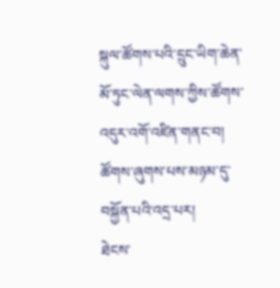སྐུལ་ཚོགས་པའི་དྲུང་ཡིག་ཆེན་མོ་ཏུང་ལེན་ལགས་ཀྱིས་ཚོགས་འདུར་འགོ་འཛིན་གནང་བ།
ཚོགས་ཞུགས་པས་མཉམ་དུ་བསྐྱོན་པའི་འདྲ་པར།
ཐེངས་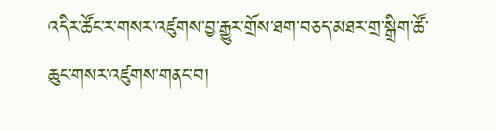འདིར་ཚོང་ར་གསར་འཛུགས་བྱ་རྒྱུར་གྲོས་ཐག་བཅད་མཐར་གྲ་སྒྲིག་ཚོ་ཆུང་གསར་འཛུགས་གནང་བ།